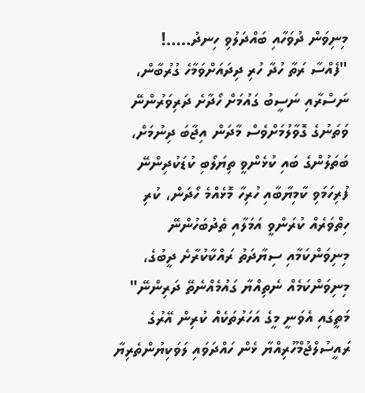މިނިވަން ދުވަހާއި ބައްދަލުވި ހިނދު…..!
"ފެއްސާ ރަތާ ހުދާ ހުރި ދިދައަށްވަމާހެ ގުރުބާން، ނަސްރާއި ނަސީބު ގައުމަށް ހޯދާށެ ދަރިވަރުންނޭ
ވަތަނުގެ ގޮވާލުމަށްވެސް މާދަން އިޖާބަ ދިނުމަށް،  ބަތަލުންގެ ބައި ކުޅެންވީ ތިޔަލޯބި ކުޑަކުދިންނޭ
ފުރިހަމަވި ކާމިޔާބާއި ހުރިހާ މޮޅެއްމެ ހޯދަން، ކުރި ހިތްވަރެއް ކުރަންވީ އަމަލާއި ތެދުބަހުންނޭ
މިނިވަންކަމާއި ސިޔާދަތު ރައްކާކުރާށެ ދީބުގެ، މިނިވަންކަމެއް ނެތިއްޔާ ގައުމެއްނެތޭ ދަރިންނޭ"
މަތީގައި އެވަނީ މީގެ އަހަރުތަކެއް ކުރިން އޭރުގެ ރައީސުލްޖުމްހޫރިއްޔާ ޅެން ހައްދަވައި ލަވަކިޔުންތެރިޔާ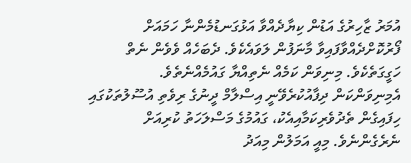އުމަރު ޒާހިރުގެ އަޑުން ކިޔާދެއްވާ އަޅުގަނޑުމެންނާ ހަމައަށް ފޯރުކޮށްދެއްވާފައިވާ މާނަފުން ލަވައެކެވެ. ދެބަހެއް ވެވެން ނެތް ހަގީގަތެކެވެ. މިނިވަން ކަމެއް ނެތިއްޔާ ގައުމެއްނެތެވެ. އެމިނިވަންކަން ދިފާއުކުރެވޭނީ އިސްލާމް ދީނުގެ ރިވެތި އުސޫލުތަކުގައި ހިފައިގެން ތެދުވެރިކަމާއިއެކު، ގައުމުގެ މަސްލަހަތު ކުރިއަށް ނެރެގެންނެވެ. މިއީ އަމަލުން މިއަދު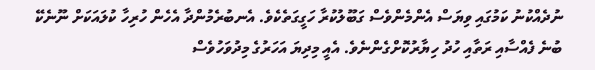ނުދެއްކުނު ކަމުގައި ވިޔަސް އެންމެންވެސް ގަބޫލުކުރާ ހަގީގަތެކެވެ. އެނބުރެމުންދާ އެހެން ހުރިހާ ކުލައަކަށް ނޫނެކޭ ބުނެ ފެއްސާއި ރަތާއި ހުދު ހިޔާރުކޮށްގެންނެވެ. އެއީ މިދިޔަ އަހަރުގެ މިދުވަހުވެސް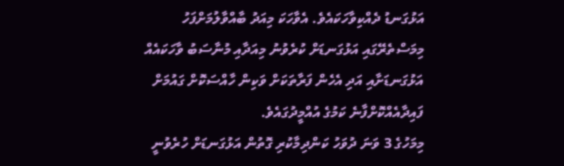އަޅުގަނޑު ދެއްކިވާހަކައެވެ. އެވާހަކަ މިއަދު ބާއްވާލުމަށްފަހު މިމަސްތެރޭގައި އަޅުގަނޑަށް ކުރެވުނު މިއަދާއި މުނާސަބު ވާހަކައެއް އަޅުގަނޑަށާއި އަދި އެހެން ފަރާތަކަށް ވަކިން ހާއްސަކޮށް ގައުމަށް ފައިދާއެއްކޮށްފާނެ ކަމުގެ އުއްމީދުގައެވެ.
މިމަހުގެ 3 ވަނަ ދުވަހު ކަންދިމާކުރި ގޮތުން އަޅުގަނޑަށް ހުރެވުނީ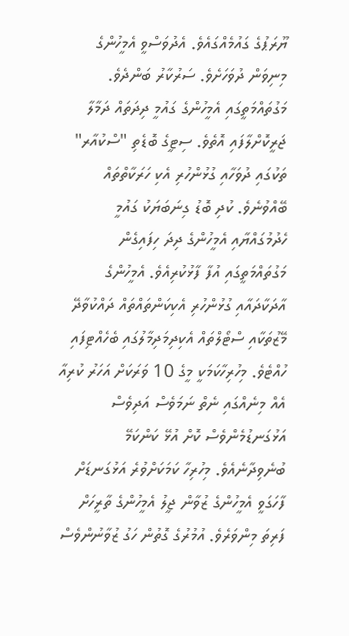ޔޫރަޕުގެ ގައުމެއްގައެވެ. އެދުވަސްވީ އެމީހުންގެ މިނިވަން ދުވަހަށެވެ. ސަރުކާރު ބަންދެވެ. މަގުތައްމަތީގައި އެމީހުންގެ ގައުމީ ދިދަތައް ދަމާލާ ޖަރީކޮށްލާފައި އޮތެވެ. ސިޓީގެ ބޮޑެތި "ސްކުއާރ" ތަކުގައި ދުވަހާއި ގުޅުންހުރި އެކި ހަރަކާތްތައް ބޭއްވުނެވެ. ކުދި ބޮޑު ގިނަބަޔަކު ގައުމީ ހެދުމުގައްޔާއި އެމީހުންގެ ދިދަ ހިފައިގެން މަގުތައްމަތީގައި އުފާ ފާޅުކުރިއެވެ. އެމީހުންގެ އާދަކާދައާއި ގުޅުންހުރި އެކިކަންތައްތައް ދައްކުވާދޭ މޭޒުތަކާއި ސްޓޯލްތައް އެކިދިމަދިމާލުގައި ބެހެއްޓިފައި ހުއްޓެވެ. މިހުރިހާކަމަކީ މީގެ 10 ވަރަކަށް އަހަރު ކުރިއާ އެއް މިނެއްގައި ނެތް ނަމަވެސް އަދިވެސް އަޅުގަނޑުމެންވެސް ކޮށް އުޅޭ ކަންކަމޭ ބުނެވިދާނެއެވެ. މިހުރިހާ ކަމަކަށްވުރެ އަޅުގަނޑަށް ފާހަގަވީ އެމީހުންގެ ޒުވާން ޖީލު އެމީހުންގެ ތާރީހަށް ފަރިތަ މިންވަރެވެ. އުމުރުގެ ގޮތުން ހަގު ޒުވާނުންވެސް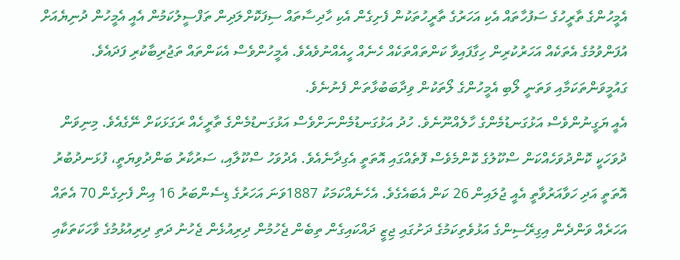އެމީހުންގެ ތާރީހުގެ ސަފުހާތައް އެކި އަހަރުގެ ތާރީހުތަކުން ފެށިގެން އެކި ހާދިސާތައް ސިފަކޮށްލަދިން ތަފްސީލުކަމުން އެއީ އެމީހުން ދުނިޔެއަށް އުފަންވުމުގެ އެތަކެއް އަހަރުކުރިން ހިގާފައިވާ ކަންތައްތަކެއް ހެނެއް ހީއެއްނުވެއެވެ. އެމީހުންވެސް އެކަންތައް ތަޖުރިބާކުރި ފަދައެވެ. ގައުމީވަންތަކަމާއި ވަތަނީ ލޯބި އެމީހުންގެ ލޯތަކުން ވިދާބަބުޅާތަން ފެނުނެވެ.
އެއީ ޔަގީނުންވެސް އަޅުގަނޑުމެންގެ ހާލެއްނޫނެވެ. ހުދު އަޅުގަނޑުމެންނަށްވެސް އަޅުގަނޑުމެންގެ ތާރީހެއް ރަގަޅަކަށް ނޭގެއެވެ. މިނިވަން ދުވަހަކީ ކޮންދުވަހެއްކަން ސްކޫލުގެ ކޮންމެވެސް ފޮތެއްގައި އޮތަތީ އެގިދާނެއެވެ. އެދުވަހު ސްކޫލާއި، ސަރުކާރު ބަންދުވިޔަތީ، ފުޅަނދުބުރު އޮތަތީ އަދި ހަވާއަރުވާތީ އެއީ ޖުލައިން 26 ކަން އެބައެގެވެ. އެހެނެއްކަމަކު 1887ވަނަ އަހަރުގެ ޑިސެންބަރު 16 އިން ފެށިގެން 70 އެތައް އަހަރެއް ވަންދެން އިގިރޭސިންގެ އަޅުވެތިކަމުގެ ދަށުގައި ޖިޒީ ދައްކައިގެން ތިބެން ޖެހުމުން ދިރިއުޅެން ޖެހުނު ދަތި ދިރިއުޅުމުގެ ވާހަކަތަކާއި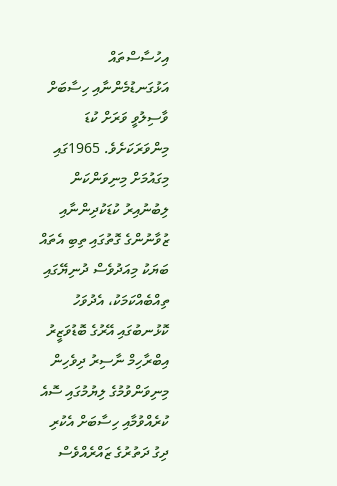އިހުސާސްތައް އަޅުގަނޑުމެންނާއި ހިސާބަށް ވާސިލުވީ ވަރަށް ކުޑަ މިންވަރަކަށެވެ. 1965ގައި މިގައުމަށް މިނިވަންކަން ލިބުނުއިރު ކުޑަކުދިންނާއި ޒުވާނުންގެ ގޮތުގައި ތިބި އެތައް ބަޔަކު މިއަދުވެސް ދުނިޔޭގައި ތިއްބެއްކަމަކު، އެދުވަހު ކޮޅުނބުގައި އޭރުގެ ބޮޑުވަޒީރު އިބްރާހިމް ނާސިރު ދިވެހިން މިނިވަންވުމުގެ ލިޔުމުގައި ސޮއެ ކުރެއްވުމާއި ހިސާބަށް އެކުރި ދިގު ދަތުރުގެ ޒައްރެއްވެސް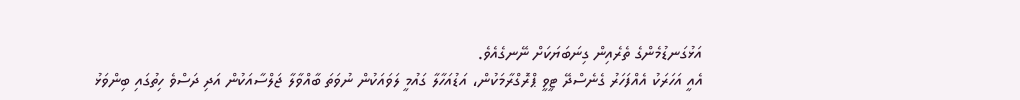އަޅުގަނޑުމެންގެ ތެރެއިން ގިނަބަޔަކަށް ނޭނގެއެވެ.
އެއީ އަހަރަކު އެއްފަހަރު ގެނެސްދޭ ޓީވީ ޕްރޮގްރާމަކުން، އަޑުއަހާލާ ގައުމީ ލަވައަކުން ނުވަތަ ބާއްވާލާ ޖަލްސާއަކުން އަދި ދަސްވެ ހިތުގައި ބިންވަޅު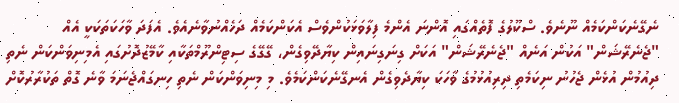ނެގޭނެކަންކަމެއް ނޫނެވެ. ސްކޫލުގެ ފޮތެއްގައި އޮންނަ އެންމެ ފިލާވަޅަކުންވެސް އެކަންކަމެއް ދަހެއްނުވާނެއެވެ. އެފަދަ ވާހަކަތަކަކީ އެއް "ޖެނެރޭޝަން" އަކުން އަނެއް "ޖެނެރޭޝަން" އަކަށް ގިނަގިނައިން ކިޔާދޭވިގެން، ގޭގޭގެ ސިޓިންރޫމްތަކާއި ކާމޭޒުދޮށުގައި އެމިނިވަންކަން ނެތި ދިއުމުން އުޅެން ޖެހުނު ނިކަމެތި ދިރިއުޅުމުގެ ވާހަކަ ކިޔާދެވިގެން އެނގޭނެކަންކަމެވެ. މި މިނިވަންކަން ނެތި ހިނގައްޖެނަމަ ވާނެ ގޮތް ތަކުރާރުކޮށް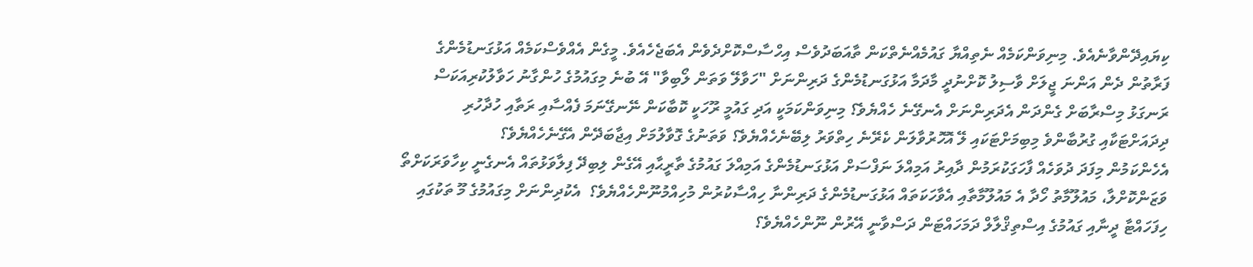ކިޔައިދޭންވާނެއެވެ. މިނިވަންކަމެއް ނެތިއްޔާ ގައުމެއްނެތްކަން ތާއަބަދުވެސް އިހްސާސްކޮށްދެވެން އެބަޖެހެއެވެ. މީގެން އެއްވެސްކަމެއް އަޅުގަނޑުމެންގެ ފަރާތުން ދެން އަންނަ ޖީލަށް ވާސިލު ކޮށްނުދީ މާދަމާ އަޅުގަނޑުމެންގެ ދަރިންނަށް "ހަވާލޭ ވަތަން ލޯބިވާ" އޭ ބުނެ މިގައުމުގެ ހުންގާނު ހަވާލުކުރިއަކަސް ރަނގަޅު މިސްރާބަށް ގެންދަން އެދަރިންނަށް އެނގޭނެ ހެއްޔެވެ؟ މިނިވަންކަމަކީ އަދި ގައުމީ ރޫހަކީ ކޮބާކަން ނޭނގޭނަމަ ފެއްސާއި ރަތާއި ހުދާހުރި ދިދައަށްޓަކާއި ގުރުބާންވެ މިބިމަށްޓަކައި ލޭ އޮހޮރުވާލަން ކެރޭނެ ހިތްވަރު ލިބޭނެހެއްޔެވެ؟ ވަތަނުގެ ގޮވާލުމަށް އިޖާބަދޭން އެގޭނެހެއްޔެވެ؟
އެހެންކަމުން މިފަދަ ދުވަހެއް ފާހަގަކުރަމުން ދާއިރު އަމިއްލަ ނަފްސަށް އަޅުގަނޑުމެންގެ އަމިއްލަ ގައުމުގެ ތާރީޙާއި އޭގެން ލިބިދޭ ފިލާވަޅުތައް އެނގެނީ ކިހާވަރަކަށްތޯ ވަޒަންކޮށްލާ، މައުލޫމާތު ހޯދާ އެ މައުލޫމާތާއި އެވާހަކަތައް އަޅުގަނޑުމެންގެ ދަރިންނާ ހިއްސާކުރުން މުހިއްމުނޫންހެއްޔެވެ؟  އެކުދިންނަށް މިގައުމުގެ މޫ ތަކުގައި ހިފަހައްޓާ ދީނާއި ގައުމުގެ އިސްތިޤްލާލް ދަމަހައްޓަން ދަސްވާނީ އޭރުން ނޫންހެއްޔެވެ؟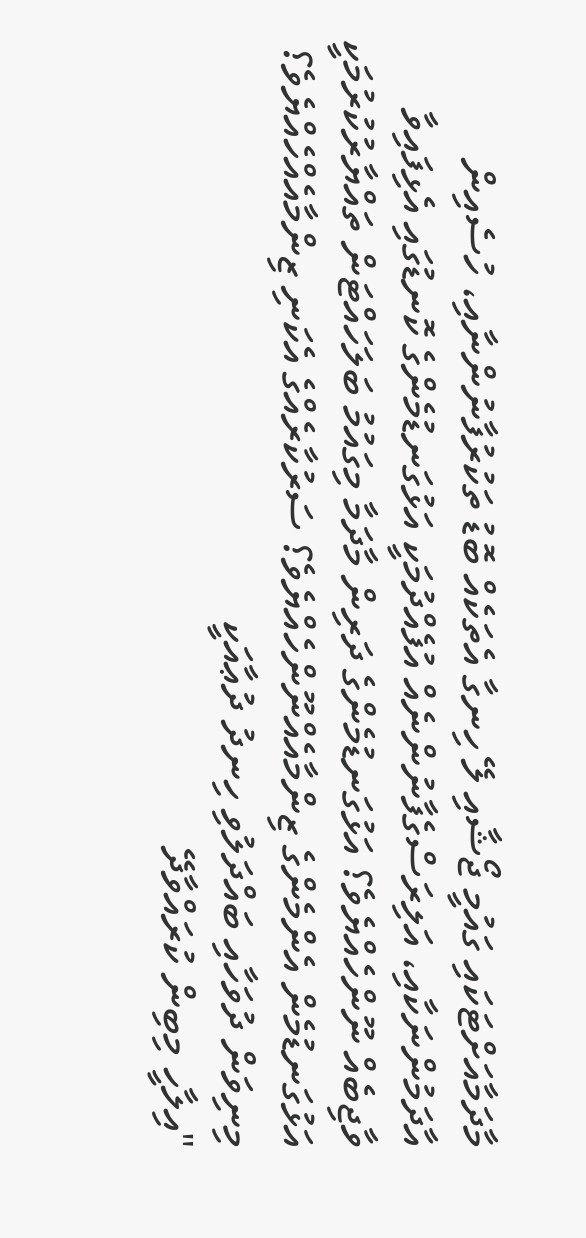މާދަމާއަށްޓަކައި ގައުމީ ޖޯޝާއި ލޭ ހިނގާ އެތަކެއް ބޮޑު ތަކުރުފާނުންނާއި، ހުސެއިން އާދަމުންނަކާއި، އަލިރަސްގެފާނުންނެއް އުފެއްދުމަކީ އަޅުގަނޑުމެންގެ ކޮނޑުގައި އެޅިފައިވާ ވާޖިބެއް ނޫންހެއްޔެވެ؟ އަޅުގަނޑުމެންގެ ދަރިން މާދަމާ މިގައުމު ބަލަހައްޓަން ތައްޔާރުކުރުމަކީ އަޅުގަނޑުމެން އެންމެންގެ ޒިންމާއެއްނޫންހެއްޔެވެ؟ ސަރުކާރެއްގެ އެކަނި ޒިންމާއެއްހެއްޔެވެ؟ މިނިވަން ދުވަހާއި ބައްދަލުވި ހިނދު ދުޢާއަކީ
"އިލާހީ މިބިން ކުރައްވާދޭ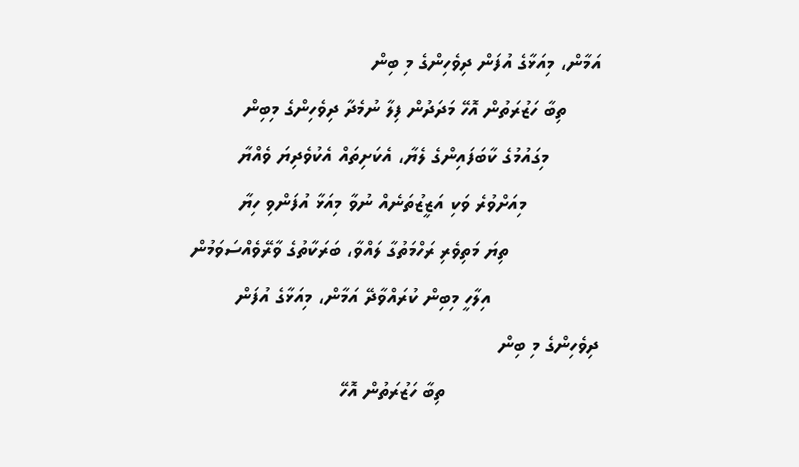އަމާން، މިއަޅާގެ އުފަން ދިވެހިންގެ މި ބިން
      ތިބާ ހަޒުރަތުން އޮހޭ މަދަދުން ފިލާ ނުމެދާ ދިވެހިންގެ މިބިން
         މިގައުމުގެ ކާބަފައިންގެ ލެޔާ، އެކަށިތައް އެކުވެދިޔަ ވެއްޔާ
             މިއަށްވުރެ ވަކި އަޒީޒުތަނެއް ނުވާ މިއަޅާ އުފަންވި ހިޔާ
                ތިޔަ މަތިވެރި ރަހްމަތުގާ ލައްވާ، ބަރަކާތުގެ ވާރޭވެއްސަވަމުން
                   އިލާހީ މިބިން ކުރައްވާދޭ އަމާން، މިއަޅާގެ އުފަން ދިވެހިންގެ މި ބިން
                           ތިބާ ހަޒުރަތުން އޮހޭ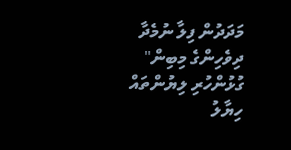މަދަދުން ފިލާ ނުމެދާ ދިވެހިންގެ މިބިން"
ގުޅުންހުރި ލިޔުންތައް
ހިޔާލު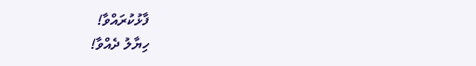ފާޅުކުރައްވާ!
ހިޔާލު ދެއްވާ!